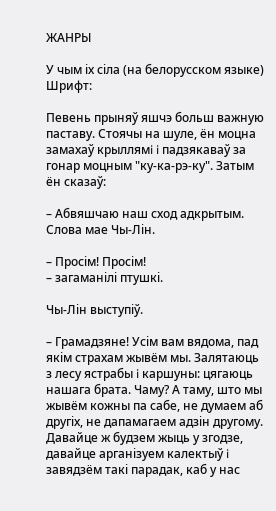ЖАНРЫ

У чым iх сiла (на белорусском языке)
Шрифт:

Певень прыняў яшчэ больш важную паставу. Стоячы на шуле, ён моцна замахаў крыллямi i падзякаваў за гонар моцным "ку-ка-рэ-ку". Затым ён сказаў:

– Абвяшчаю наш сход адкрытым. Слова мае Чы-Лiн.

– Просiм! Просiм!
– загаманiлi птушкi.

Чы-Лiн выступiў.

– Грамадзяне! Усiм вам вядома, пад якiм страхам жывём мы. Залятаюць з лесу ястрабы i каршуны: цягаюць нашага брата. Чаму? А таму, што мы жывём кожны па сабе, не думаем аб другiх, не дапамагаем адзiн другому. Давайце ж будзем жыць у згодзе, давайце арганiзуем калектыў i завядзём такi парадак, каб у нас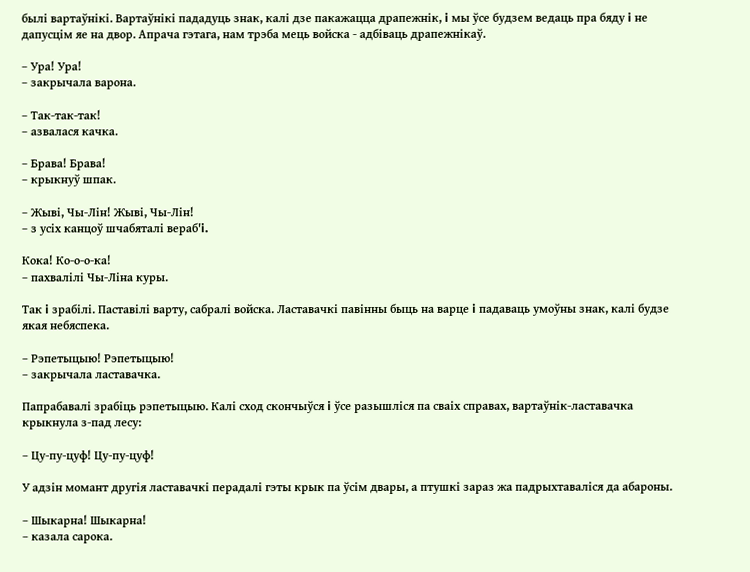былi вартаўнiкi. Вартаўнiкi пададуць знак, калi дзе пакажацца драпежнiк, i мы ўсе будзем ведаць пра бяду i не дапусцiм яе на двор. Апрача гэтага, нам трэба мець войска - адбiваць драпежнiкаў.

– Ура! Ура!
– закрычала варона.

– Так-так-так!
– азвалася качка.

– Брава! Брава!
– крыкнуў шпак.

– Жывi, Чы-Лiн! Жывi, Чы-Лiн!
– з усiх канцоў шчабяталi вераб'i.

Кока! Ко-о-о-ка!
– пахвалiлi Чы-Лiна куры.

Так i зрабiлi. Паставiлi варту, сабралi войска. Ластавачкi павiнны быць на варце i падаваць умоўны знак, калi будзе якая небяспека.

– Рэпетыцыю! Рэпетыцыю!
– закрычала ластавачка.

Папрабавалi зрабiць рэпетыцыю. Калi сход скончыўся i ўсе разышлiся па сваiх справах, вартаўнiк-ластавачка крыкнула з-пад лесу:

– Цу-пу-цуф! Цу-пу-цуф!

У адзiн момант другiя ластавачкi перадалi гэты крык па ўсiм двары, а птушкi зараз жа падрыхтавалiся да абароны.

– Шыкарна! Шыкарна!
– казала сарока.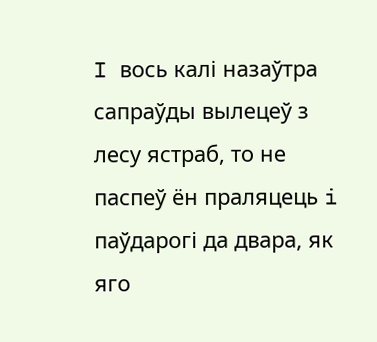I вось калi назаўтра сапраўды вылецеў з лесу ястраб, то не паспеў ён праляцець i паўдарогi да двара, як яго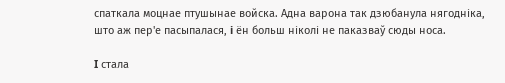спаткала моцнае птушынае войска. Адна варона так дзюбанула нягоднiка, што аж пер'е пасыпалася, i ён больш нiколi не паказваў сюды носа.

I стала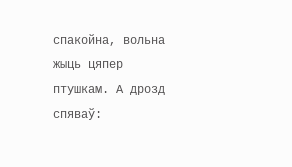спакойна, вольна жыць цяпер птушкам. А дрозд спяваў: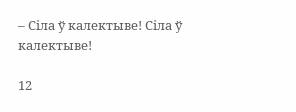– Сiла ў калектыве! Сiла ў калектыве!

12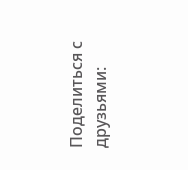Поделиться с друзьями: